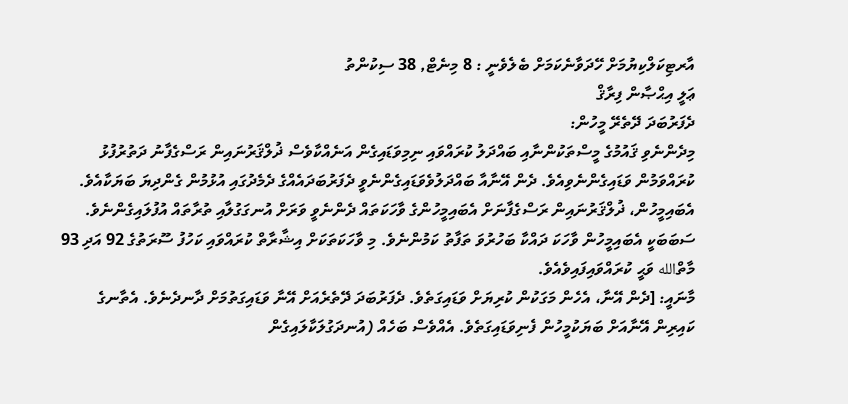އާރޓިކަލްކިޔުމަށް ހޭދަވާނެކަމަށް ބެލެވެނީ : 8 މިނެޓް, 38 ސިކުންތު
ޢަލީ އިޙްޞާން ފިރާޤް
ދެފަރުބަދަ ދޭތެރޭ މީހުން:
މިދެންނެވި ޤައުމުގެ މީސްތަކުންނާއި ބައްދަލު ކުރައްވައި ނިމިވަޑައިގެން އަނެއްކާވެސް ޛުލްޤަރުނައިން ރަސްގެފާނު ދަތުރުފުޅު ކުރައްވަމުން ވަޑައިގެންނެވިއެވެ. ދެން އޭނާއާ ބައްދަލުވެވަޑައިގެންނެވީ ދެފަރުބަދައެއްގެ ދެމެދުގައި އުޅުމުން ގެންދިޔަ ބަޔަކާއެވެ. އެބައިމީހުން، ޛުލްޤަރުނައިން ރަސްގެފާނަށް އެބައިމީހުންގެ ވާހަކަތައް ދެންނެވީ ވަރަށް އުނގަގުލާއި ތުރާތައް އުފުލައިގެންނެވެ. ސަބަބަކީ އެބައިމީހުން ވާހަކަ ދައްކާ ބަހުރުވަ ތަފާތު ކަމުންނެވެ. މި ވާހަކަތަކަށް އިޝާރާތް ކުރައްވައި ކަހުފު ސޫރަތުގެ 92 އަދި 93 މާތްالله ވަޙީ ކުރައްވައިފައިވެއެވެ.
މާނައީ: [ދެން އޭނާ، އެހެން މަގަކުން ކުރިޔަށް ވަޑައިގަތެވެ. ދެފަރުބަދަ ދޭތެރެއަށް އޭނާ ވަޑައިގަތުމަށް ދާނދެނެވެ. އެތާނގެ ކައިރިން އޭނާއަށް ބަޔަކުމީހުން ފެނިވަޑައިގަތެވެ. އެއްވެސް ބަހެއް (އުނދަގުލަކާލައިގެން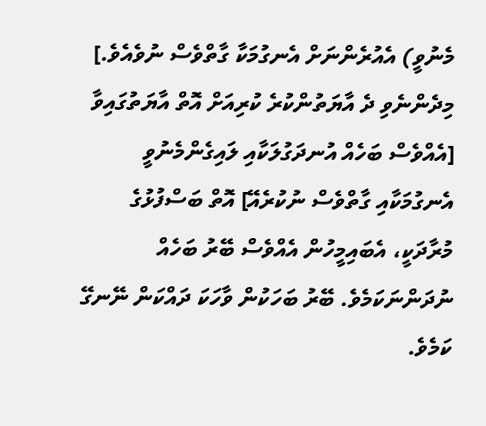މެނުވީ) އެއުރެންނަށް އެނގުމަކާ ގާތްވެސް ނުވެއެވެ.]
މިދެންނެވި ދެ އާޔަތުންކުރެ ކުރިއަށް އޮތް އާޔަތުގައިވާ [އެއްވެސް ބަހެއް އުނދަގުލަކާއި ލައިގެންމެނުވީ އެނގުމަކާއި ގާތްވެސް ނުކުރެއޭ] އޮތް ބަސްފުޅުގެ މުރާދަކީ، އެބައިމީހުން އެއްވެސް ބޭރު ބަހެއް ނުދަންނަކަމެވެ. ބޭރު ބަހަކުން ވާހަކަ ދައްކަން ނޭނގޭ ކަމެވެ.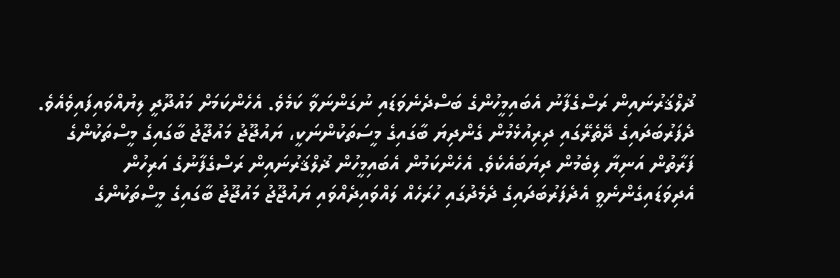ޛުލްޤަރުނައިން ރަސްގެފާނު އެބައިމީހުންގެ ބަސްދެނެވަޑައި ނުގަންނަވާ ކަމެވެ. އެހެންކަމަށް މައުދޫދީ ލިޔުއްވައިފައިވެއެވެ.
ދެފަރުބަދައިގެ ދޭތެރޭގައި ދިރިއުޅެމުން ގެންދިޔަ ބާގައިގެ މީސަތަކުންނަކީ، ޔައުޖޫޖު މައުޖޫޖު ބާގައިގެ މީސްތަކުންގެ ފަރާތުން އަނިޔާ ލިބެމުން ދިޔަބައެކެވެ. އެހެންކަމުން އެބައިމީހުން ޛުލްޤަރުނައިން ރަސްގެފާނުގެ އަރިހުން އެދިވަޑައިގެންނެވީ އެދެފަރުބަދައިގެ ދެމެދުގައި ހުރަހެއް ލައްވައިދެއްވައި ޔައުޖޫޖު މައުޖޫޖު ބާގައިގެ މީސްތަކުންގެ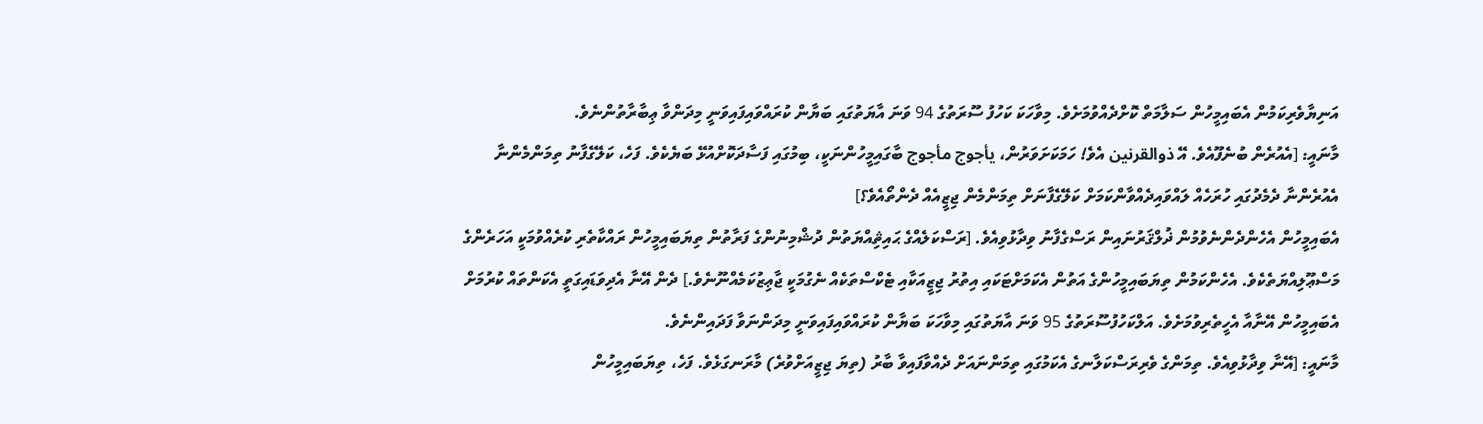އަނިޔާވެރިކަމުން އެބައިމީހުން ސަލާމަތް ކޮށްދެއްވުމަށެވެ. މިވާހަކަ ކަހުފު ސޫރަތުގެ 94 ވަނަ އާޔަތުގައި ބަޔާން ކުރައްވައިފައިވަނީ މިދަންވާ ޢިބާރާތުންނެވެ.
މާނައީ: [އެއުރެން ބުނެފޫއެވެ. އޭ ذوالقرنين އެވެ! ހަމަކަށަވަރުން، يأجوج مأجوج ބާގައިމީހުންނަކީ، ބިމުގައި ފަސާދަކޮށްއުޅޭ ބަޔެކެވެ. ފަހެ، ކަލޭގެފާނު ތިމަންމެންނާ އެއުރެންނާ ދެމެދުގައި ހުރަހެއް ލައްވައިދެއްވާންކަމަށް ކަލޭގެފާނަށް ތިމަންމެން ޖިޒީއެއް ދެންތޯއެވެ؟]
އެބައިމީހުން އެހެންދެންނެވުމުން ޛުލްޤަރުނައިން ރަސްގެފާނު ވިދާޅުވިއެވެ. [ރަސްކަލެއްގެ ޙައިޘިއްޔަތުން ދުޝްމިނުންގެ ފަރާތުން ތިޔަބައިމީހުން ރައްކާތެރި ކުރެއްވުމަކީ އަހަރެންގެ މަސްޢޫލިއްޔަތެކެވެ. އެހެންކަމުން ތިޔަބައިމީހުންގެ އަތުން އެކަމަށްޓަކައި އިތުރު ޖިޒީއަކާއި ޓެކްސްތަކެއް ނެގުމަކީ ޖާޢިޒުކަމެއްނޫނެވެ.] ދެން އޭނާ އެދިވަޑައިގަތީ އެކަންތައް ކުރުމަށް އެބައިމީހުން އޭނާއާ އެހީތެރިވުމަށެވެ. އަލްކަހުފުސޫރަތުގެ 95 ވަނަ އާޔަތުގައި މިވާހަކަ ބަޔާން ކުރައްވައިފައިވަނީ މިދަންނަވާ ފަދައިންނެވެ.
މާނައީ: [އޭނާ ވިދާޅުވިއެވެ. ތިމަންގެ ވެރިރަސްކަލާނގެ އެކަމުގައި ތިމަންނައަށް ދެއްވާފައިވާ ބާރު (ތިޔަ ޖިޒީއަށްވުރެ) މާރަނގަޅެވެ. ފަހެ، ތިޔަބައިމީހުން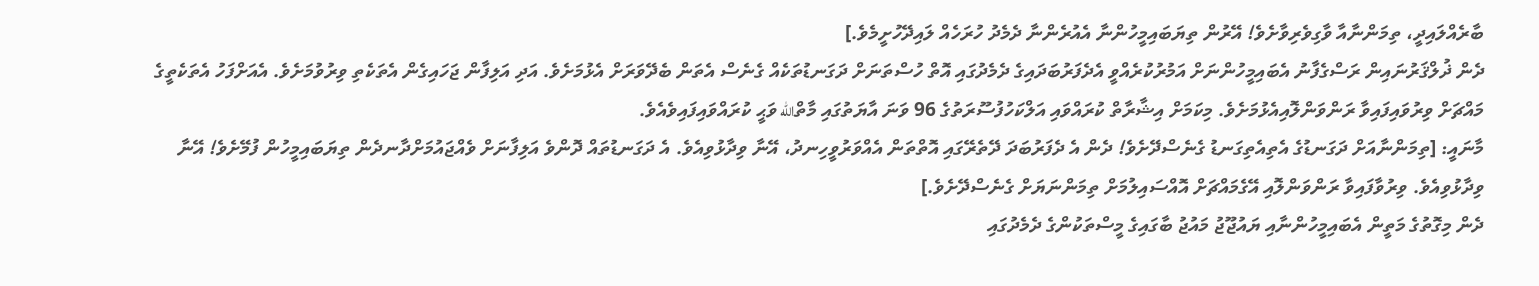ބާރެއްލައިދީ، ތިމަންނާއާ ވާގިވެރިވާށެވެ! އޭރުން ތިޔަބައިމީހުންނާ އެއުރެންނާ ދެމެދު ހުރަހެއް ލައިދޭހުށީމެވެ.]
ދެން ޛުލްޤަރުނައިން ރަސްގެފާނު އެބައިމީހުންނަށް އަމުރުކުރެއްވީ އެދެފަރުބަދައިގެ ދެމެދުގައި އޮތް ހުސްތަނަށް ދަގަނޑުތަކެއް ގެނެސް އެތަން ބެދޭވަރަށް އެޅުމަށެވެ. އަދި އަލިފާން ޖަހައިގެން އެތަކެތި ވިރުވުމަށެވެ. އެއަށްފަހު އެތަކެތީގެ މައްޗަށް ވިރުވައިފައިވާ ރަންވަންލޮއިއެޅުމަށެވެ. މިކަމަށް އިޝާރާތް ކުރައްވައި އަލްކަހުފުސޫރަތުގެ 96 ވަނަ އާޔަތުގައި މާތްالله ވަޙީ ކުރައްވައިފައިވެއެވެ.
މާނައީ: [ތިމަންނާއަށް ދަގަނޑުގެ އެތިއެތިގަނޑު ގެނެސްދޭށެވެ! ދެން އެ ދެފަރުބަދަ ދޭތެރޭގައި އޮތްތަން އެއްވަރުވީހިނދު، އޭނާ ވިދާޅުވިއެވެ. އެ ދަގަނޑުތައް ދޮންވެ އަލިފާނަށް ވެއްޖައުމަށްދާނދެން ތިޔަބައިމީހުން ފުމޭށެވެ! އޭނާ ވިދާޅުވިއެވެ. ވިރުވާފައިވާ ރަންވަންލޮއި އޭގެމައްޗަށް އޮއްސައިލުމަށް ތިމަންނަޔަށް ގެނެސްދޭށެވެ.]
ދެން މިގޮތުގެ މަތީން އެބައިމީހުންނާއި ޔައުޖޫޖު މައުޖު ބާގައިގެ މީސްތަކުންގެ ދެމެދުގައި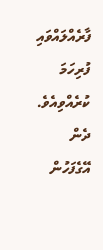ފާރެއްލައްވައި ފުރިހަމަ ކުރެއްވިއެވެ. ދެން އޭގެފަހުން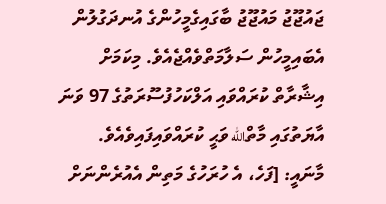ޖައުޖޫޖު މައުޖޫޖު ބާގައިގެމީހުންގެ އުނދަގުލުން އެބައިމީހުން ސަލާމަތްވެއްޖެއެވެ. މިކަމަށް އިޝާރާތް ކުރައްވައި އަލްކަހުފުސޫރަތުގެ 97 ވަނަ އާޔަތުގައި މާތްالله ވަޙީ ކުރައްވައިފައިވެއެވެ.
މާނައީ: [ފަހެ، އެ ހުރަހުގެ މަތިން އެއުރެންނަށް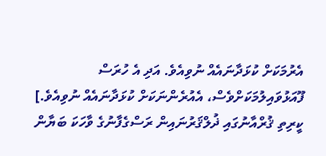އެރުމަކަށް ކުޅަދާނައެއް ނުވިއެވެ. އަދި އެ ހުރަސް ފޫއަޅުވައިލުމަކަށްވެސް، އެއުރެންނަކަށް ކުޅަދާނައެއް ނުވިއެވެ.]
ކީރިތި ޤުރްއާނުގައި ޛުލްޤަރުނައިން ރަސްގެފާނުގެ ވާހަކަ ބަޔާން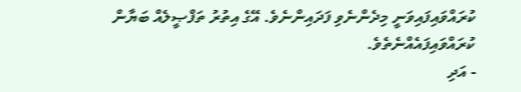ކުރައްވައިފައިވަނީ މިދެންނެވި ފަދައިންނެވެ. އޭގެ އިތުރު ތަފްޞީލެއް ބަޔާން ކުރައްވައިފައެއްނެތެވެ.
- އަދި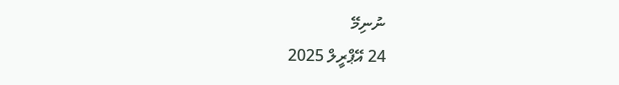ނުނިމޭ
24 އޭޕްރީލް 2025